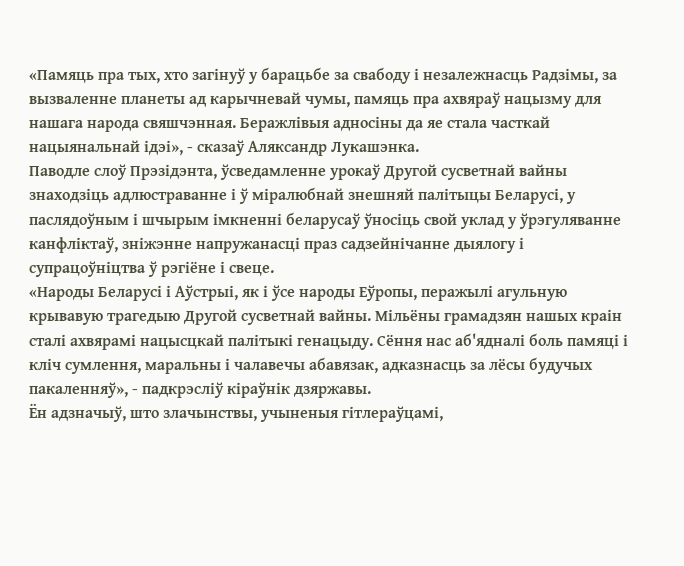«Памяць пра тых, хто загінуў у барацьбе за свабоду і незалежнасць Радзімы, за вызваленне планеты ад карычневай чумы, памяць пра ахвяраў нацызму для нашага народа свяшчэнная. Беражлівыя адносіны да яе стала часткай нацыянальнай ідэі», - сказаў Аляксандр Лукашэнка.
Паводле слоў Прэзідэнта, ўсведамленне урокаў Другой сусветнай вайны знаходзіць адлюстраванне і ў міралюбнай знешняй палітыцы Беларусі, у паслядоўным і шчырым імкненні беларусаў ўносіць свой уклад у ўрэгуляванне канфліктаў, зніжэнне напружанасці праз садзейнічанне дыялогу і супрацоўніцтва ў рэгіёне і свеце.
«Народы Беларусі і Аўстрыі, як і ўсе народы Еўропы, перажылі агульную крывавую трагедыю Другой сусветнай вайны. Мільёны грамадзян нашых краін сталі ахвярамі нацысцкай палітыкі генацыду. Сёння нас аб'ядналі боль памяці і кліч сумлення, маральны і чалавечы абавязак, адказнасць за лёсы будучых пакаленняў», - падкрэсліў кіраўнік дзяржавы.
Ён адзначыў, што злачынствы, учыненыя гітлераўцамі,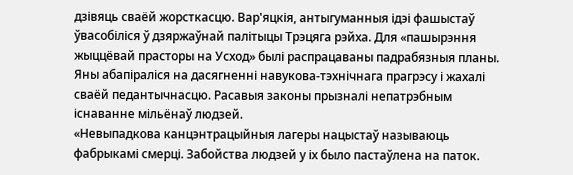дзівяць сваёй жорсткасцю. Вар'яцкія, антыгуманныя ідэі фашыстаў ўвасобіліся ў дзяржаўнай палітыцы Трэцяга рэйха. Для «пашырэння жыццёвай прасторы на Усход» былі распрацаваны падрабязныя планы. Яны абапіраліся на дасягненні навукова-тэхнічнага прагрэсу і жахалі сваёй педантычнасцю. Расавыя законы прызналі непатрэбным існаванне мільёнаў людзей.
«Невыпадкова канцэнтрацыйныя лагеры нацыстаў называюць фабрыкамі смерці. Забойства людзей у іх было пастаўлена на паток.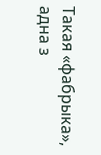Такая «фабрыка», адна з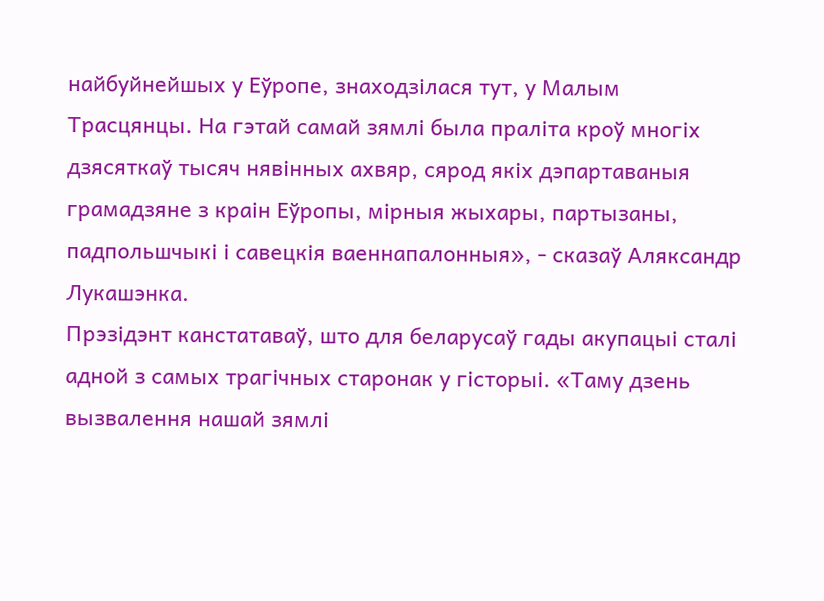найбуйнейшых у Еўропе, знаходзілася тут, у Малым Трасцянцы. На гэтай самай зямлі была праліта кроў многіх дзясяткаў тысяч нявінных ахвяр, сярод якіх дэпартаваныя грамадзяне з краін Еўропы, мірныя жыхары, партызаны, падпольшчыкі і савецкія ваеннапалонныя», - сказаў Аляксандр Лукашэнка.
Прэзідэнт канстатаваў, што для беларусаў гады акупацыі сталі адной з самых трагічных старонак у гісторыі. «Таму дзень вызвалення нашай зямлі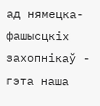ад нямецка-фашысцкіх захопнікаў - гэта наша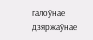галоўнае дзяржаўнае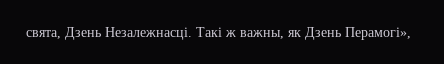свята, Дзень Незалежнасці. Такі ж важны, як Дзень Перамогі»,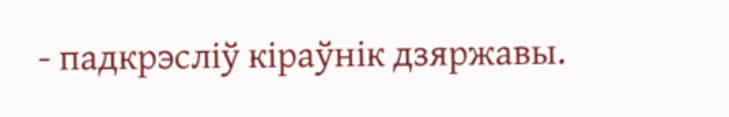- падкрэсліў кіраўнік дзяржавы.